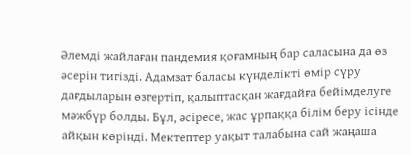Әлемді жайлаған пандемия қоғамның бар саласына да өз әсерін тигізді. Адамзат баласы күнделікті өмір сүру дағдыларын өзгертіп, қалыптасқан жағдайға бейімделуге мәжбүр болды. Бұл, әсіресе, жас ұрпаққа білім беру ісінде айқын көрінді. Мектептер уақыт талабына сай жаңаша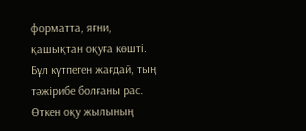форматта, яғни, қашықтан оқуға көшті. Бұл күтпеген жағдай, тың тәжірибе болғаны рас. Өткен оқу жылының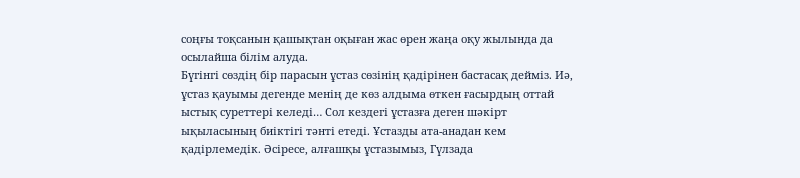соңғы тоқсанын қашықтан оқыған жас өрен жаңа оқу жылында да осылайша білім алуда.
Бүгінгі сөздің бір парасын ұстаз сөзінің қадірінен бастасақ дейміз. Иә, ұстаз қауымы дегенде менің де көз алдыма өткен ғасырдың оттай ыстық суреттері келеді… Сол кездегі ұстазға деген шәкірт ықыласының биіктігі тәнті етеді. Ұстазды ата-анадан кем қадірлемедік. Әсіресе, алғашқы ұстазымыз, Гүлзада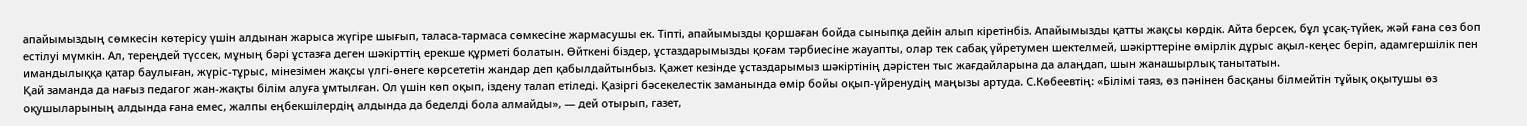апайымыздың сөмкесін көтерісу үшін алдынан жарыса жүгіре шығып, таласа-тармаса сөмкесіне жармасушы ек. Тіпті, апайымызды қоршаған бойда сыныпқа дейін алып кіретінбіз. Апайымызды қатты жақсы көрдік. Айта берсек, бұл ұсақ-түйек, жәй ғана сөз боп естілуі мүмкін. Ал, тереңдей түссек, мұның бәрі ұстазға деген шәкірттің ерекше құрметі болатын. Өйткені біздер, ұстаздарымызды қоғам тәрбиесіне жауапты, олар тек сабақ үйретумен шектелмей, шәкірттеріне өмірлік дұрыс ақыл-кеңес беріп, адамгершілік пен имандылыққа қатар баулыған, жүріс-тұрыс, мінезімен жақсы үлгі-өнеге көрсететін жандар деп қабылдайтынбыз. Қажет кезінде ұстаздарымыз шәкіртінің дәрістен тыс жағдайларына да алаңдап, шын жанашырлық танытатын.
Қай заманда да нағыз педагог жан-жақты білім алуға ұмтылған. Ол үшін көп оқып, іздену талап етіледі. Қазіргі бәсекелестік заманында өмір бойы оқып-үйренудің маңызы артуда. С.Көбеевтің: «Білімі таяз, өз пәнінен басқаны білмейтін тұйық оқытушы өз оқушыларының алдында ғана емес, жалпы еңбекшілердің алдында да беделді бола алмайды», — дей отырып, газет,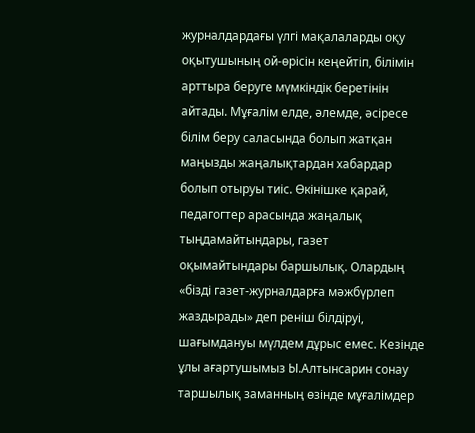журналдардағы үлгі мақалаларды оқу оқытушының ой-өрісін кеңейтіп, білімін арттыра беруге мүмкіндік беретінін айтады. Мұғалім елде, әлемде, әсіресе білім беру саласында болып жатқан маңызды жаңалықтардан хабардар болып отыруы тиіс. Өкінішке қарай, педагогтер арасында жаңалық тыңдамайтындары, газет оқымайтындары баршылық. Олардың «бізді газет-журналдарға мәжбүрлеп жаздырады» деп реніш білдіруі, шағымдануы мүлдем дұрыс емес. Кезінде ұлы ағартушымыз Ы.Алтынсарин сонау таршылық заманның өзінде мұғалімдер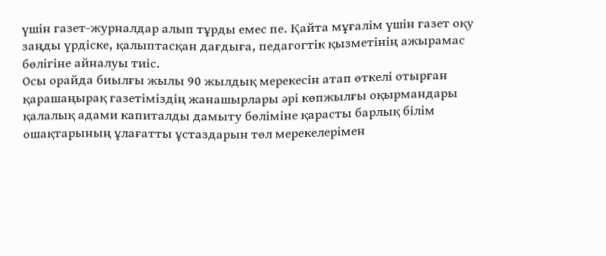үшін газет-журналдар алып тұрды емес пе. Қайта мұғалім үшін газет оқу заңды үрдіске, қалыптасқан дағдыға, педагогтік қызметінің ажырамас бөлігіне айналуы тиіс.
Осы орайда биылғы жылы 90 жылдық мерекесін атап өткелі отырған қарашаңырақ газетіміздің жанашырлары әрі көпжылғы оқырмандары қалалық адами капиталды дамыту бөліміне қарасты барлық білім ошақтарының ұлағатты ұстаздарын төл мерекелерімен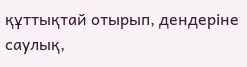құттықтай отырып, дендеріне саулық,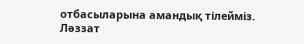отбасыларына амандық тілейміз.
Ләззат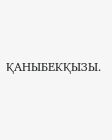ҚАНЫБЕКҚЫЗЫ.